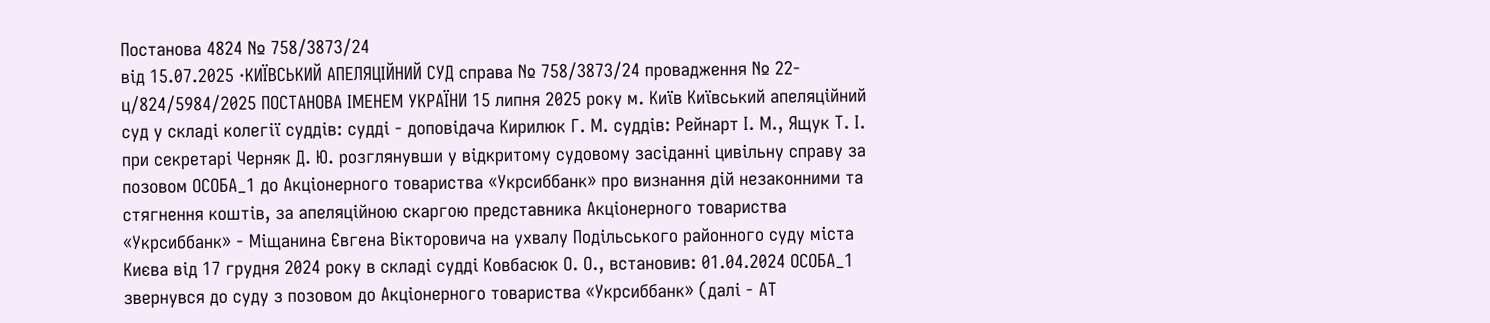Постанова 4824 № 758/3873/24
від 15.07.2025 ·КИЇВСЬКИЙ АПЕЛЯЦІЙНИЙ СУД справа № 758/3873/24 провадження № 22-ц/824/5984/2025 ПОСТАНОВА ІМЕНЕМ УКРАЇНИ 15 липня 2025 року м. Київ Київський апеляційний суд у складі колегії суддів: судді - доповідача Кирилюк Г. М. суддів: Рейнарт І. М., Ящук Т. І. при секретарі Черняк Д. Ю. розглянувши у відкритому судовому засіданні цивільну справу за позовом ОСОБА_1 до Акціонерного товариства «Укрсиббанк» про визнання дій незаконними та стягнення коштів, за апеляційною скаргою представника Акціонерного товариства «Укрсиббанк» - Міщанина Євгена Вікторовича на ухвалу Подільського районного суду міста Києва від 17 грудня 2024 року в складі судді Ковбасюк О. О., встановив: 01.04.2024 ОСОБА_1 звернувся до суду з позовом до Акціонерного товариства «Укрсиббанк» (далі - АТ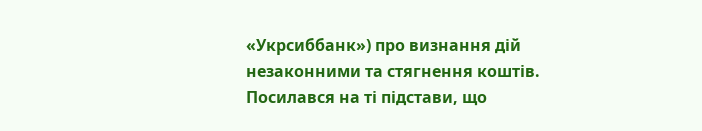«Укрсиббанк») про визнання дій незаконними та стягнення коштів. Посилався на ті підстави, що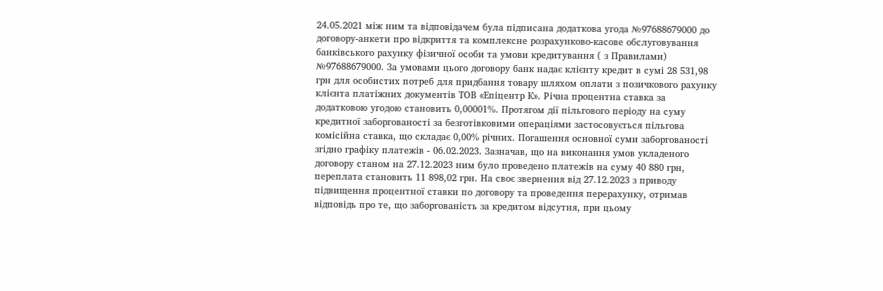24.05.2021 між ним та відповідачем була підписана додаткова угода №97688679000 до договору-анкети про відкриття та комплексне розрахунково-касове обслуговування банківського рахунку фізичної особи та умови кредитування ( з Правилами) №97688679000. За умовами цього договору банк надає клієнту кредит в сумі 28 531,98 грн для особистих потреб для придбання товару шляхом оплати з позичкового рахунку клієнта платіжних документів ТОВ «Епіцентр К». Річна процентна ставка за додатковою угодою становить 0,00001%. Протягом дії пільгового періоду на суму кредитної заборгованості за безготівковими операціями застосовується пільгова комісійна ставка, що складає 0,00% річних. Погашення основної суми заборгованості згідно графіку платежів - 06.02.2023. Зазначав, що на виконання умов укладеного договору станом на 27.12.2023 ним було проведено платежів на суму 40 880 грн, переплата становить 11 898,02 грн. На своє звернення від 27.12.2023 з приводу підвищення процентної ставки по договору та проведення перерахунку, отримав відповідь про те, що заборгованість за кредитом відсутня, при цьому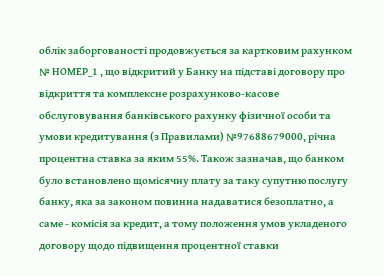облік заборгованості продовжується за картковим рахунком № НОМЕР_1 , що відкритий у Банку на підставі договору про відкриття та комплексне розрахунково-касове обслуговування банківського рахунку фізичної особи та умови кредитування (з Правилами) №97688679000, річна процентна ставка за яким 55%. Також зазначав, що банком було встановлено щомісячну плату за таку супутню послугу банку, яка за законом повинна надаватися безоплатно, а саме - комісія за кредит, а тому положення умов укладеного договору щодо підвищення процентної ставки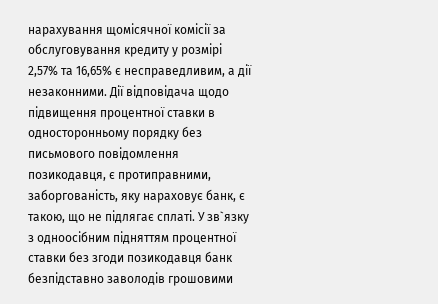нарахування щомісячної комісії за обслуговування кредиту у розмірі 2,57% та 16,65% є несправедливим, а дії незаконними. Дії відповідача щодо підвищення процентної ставки в односторонньому порядку без письмового повідомлення позикодавця, є протиправними, заборгованість, яку нараховує банк, є такою, що не підлягає сплаті. У зв`язку з одноосібним підняттям процентної ставки без згоди позикодавця банк безпідставно заволодів грошовими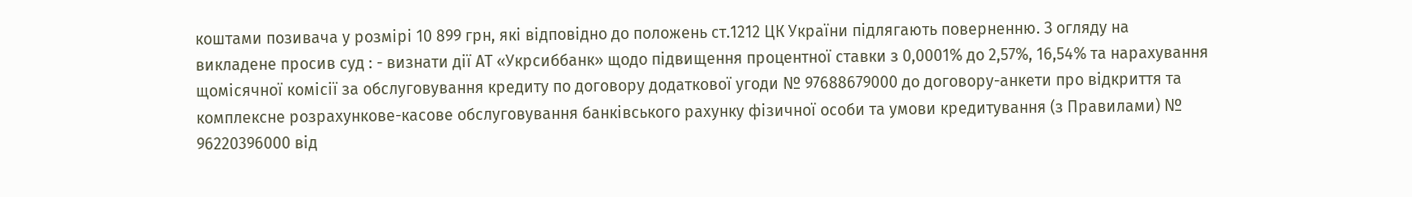коштами позивача у розмірі 10 899 грн, які відповідно до положень ст.1212 ЦК України підлягають поверненню. З огляду на викладене просив суд : - визнати дії АТ «Укрсиббанк» щодо підвищення процентної ставки з 0,0001% до 2,57%, 16,54% та нарахування щомісячної комісії за обслуговування кредиту по договору додаткової угоди № 97688679000 до договору-анкети про відкриття та комплексне розрахункове-касове обслуговування банківського рахунку фізичної особи та умови кредитування (з Правилами) № 96220396000 від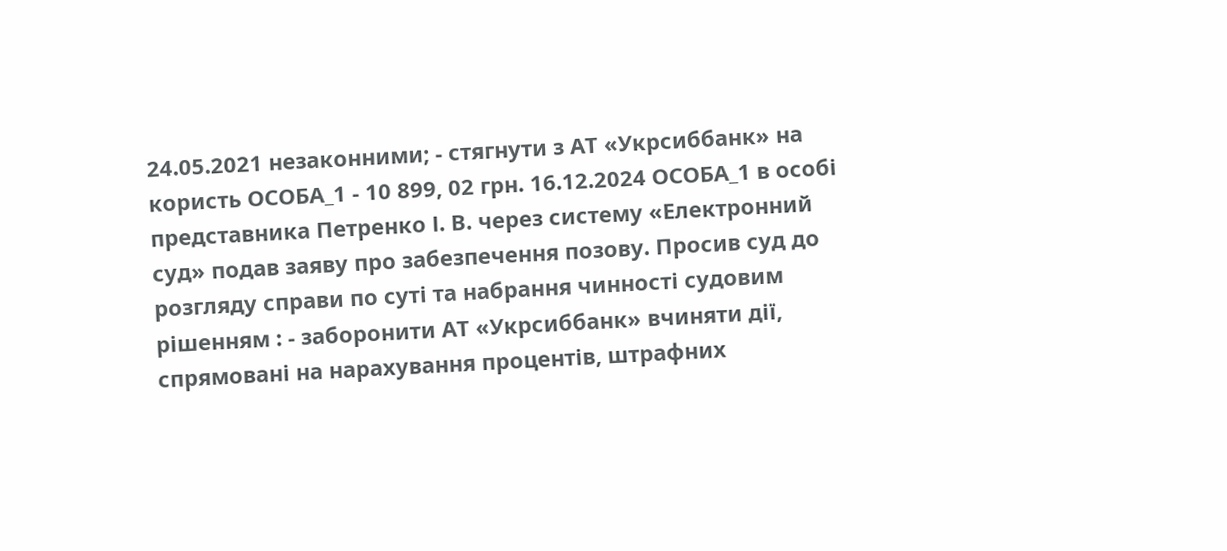24.05.2021 незаконними; - стягнути з АТ «Укрсиббанк» на користь ОСОБА_1 - 10 899, 02 грн. 16.12.2024 ОСОБА_1 в особі представника Петренко І. В. через систему «Електронний суд» подав заяву про забезпечення позову. Просив суд до розгляду справи по суті та набрання чинності судовим рішенням : - заборонити АТ «Укрсиббанк» вчиняти дії, спрямовані на нарахування процентів, штрафних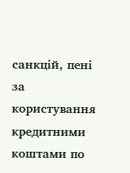санкцій, пені за користування кредитними коштами по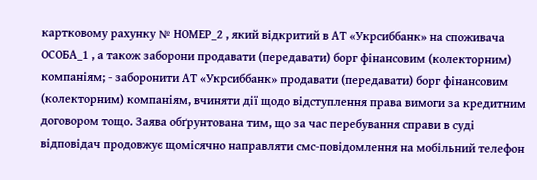картковому рахунку № НОМЕР_2 , який відкритий в АТ «Укрсиббанк» на споживача ОСОБА_1 , а також заборони продавати (передавати) борг фінансовим (колекторним) компаніям; - заборонити АТ «Укрсиббанк» продавати (передавати) борг фінансовим (колекторним) компаніям, вчиняти дії щодо відступлення права вимоги за кредитним договором тощо. Заява обґрунтована тим, що за час перебування справи в суді відповідач продовжує щомісячно направляти смс-повідомлення на мобільний телефон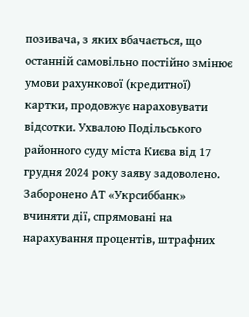позивача, з яких вбачається, що останній самовільно постійно змінює умови рахункової (кредитної) картки, продовжує нараховувати відсотки. Ухвалою Подільського районного суду міста Києва від 17 грудня 2024 року заяву задоволено. Заборонено АТ «Укрсиббанк» вчиняти дії, спрямовані на нарахування процентів, штрафних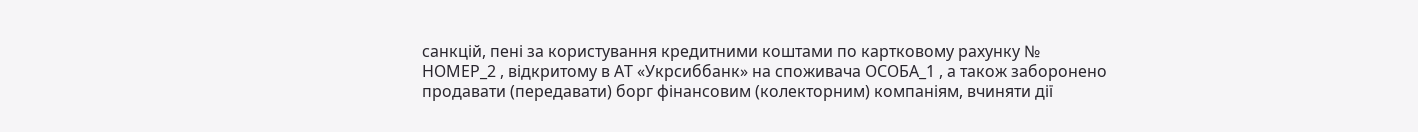санкцій, пені за користування кредитними коштами по картковому рахунку № НОМЕР_2 , відкритому в АТ «Укрсиббанк» на споживача ОСОБА_1 , а також заборонено продавати (передавати) борг фінансовим (колекторним) компаніям, вчиняти дії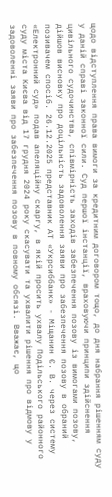щодо відступлення права вимоги за кредитним договором тощо, до дня набрання рішенням суду у даній справі законної сили. Суд першої інстанції, враховуючи принципи здійснення цивільного судочинства, співмірність заходів забезпечення позову із вимогами позову, дійшов висновку про доцільність задоволення заяви про забезпечення позову в обраний позивачем спосіб. 26.12.2025 представник АТ «Укрсиббанк» - Міщанин Є. В. через систему «Електронний суд» подав апеляційну скаргу, в якій просить ухвалу Подільського районного суду міста Києва від 17 грудня 2024 року скасувати та ухвалити рішення про відмову у задоволенні заяви про забезпечення позову в повному обсязі. Вважає, що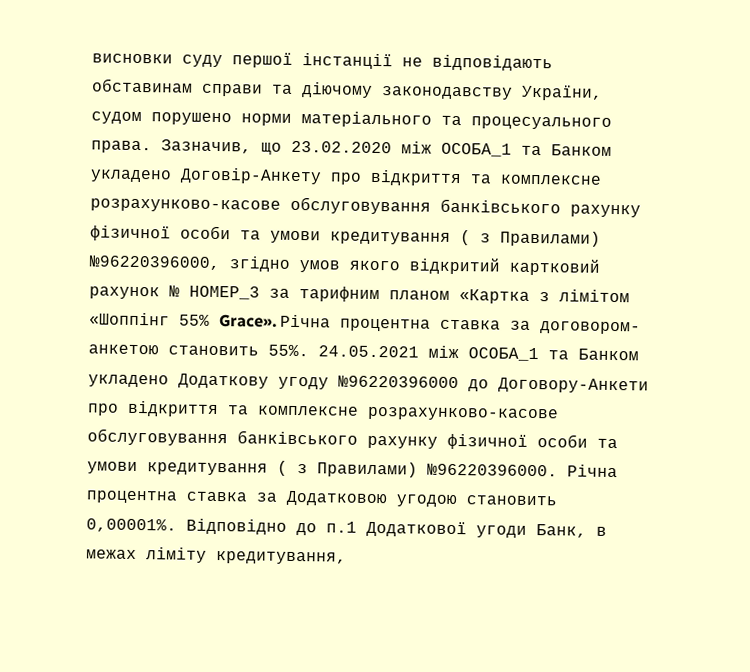висновки суду першої інстанції не відповідають обставинам справи та діючому законодавству України, судом порушено норми матеріального та процесуального права. Зазначив, що 23.02.2020 між ОСОБА_1 та Банком укладено Договір-Анкету про відкриття та комплексне розрахунково-касове обслуговування банківського рахунку фізичної особи та умови кредитування ( з Правилами) №96220396000, згідно умов якого відкритий картковий рахунок № НОМЕР_3 за тарифним планом «Картка з лімітом «Шоппінг 55% Grace». Річна процентна ставка за договором-анкетою становить 55%. 24.05.2021 між ОСОБА_1 та Банком укладено Додаткову угоду №96220396000 до Договору-Анкети про відкриття та комплексне розрахунково-касове обслуговування банківського рахунку фізичної особи та умови кредитування ( з Правилами) №96220396000. Річна процентна ставка за Додатковою угодою становить 0,00001%. Відповідно до п.1 Додаткової угоди Банк, в межах ліміту кредитування,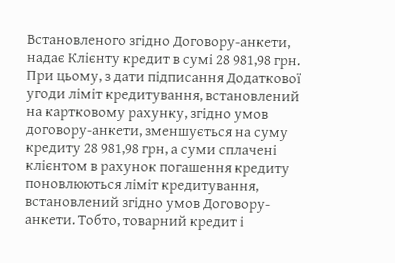Встановленого згідно Договору-анкети, надає Клієнту кредит в сумі 28 981,98 грн. При цьому, з дати підписання Додаткової угоди ліміт кредитування, встановлений на картковому рахунку, згідно умов договору-анкети, зменшується на суму кредиту 28 981,98 грн, а суми сплачені клієнтом в рахунок погашення кредиту поновлюються ліміт кредитування, встановлений згідно умов Договору-анкети. Тобто, товарний кредит і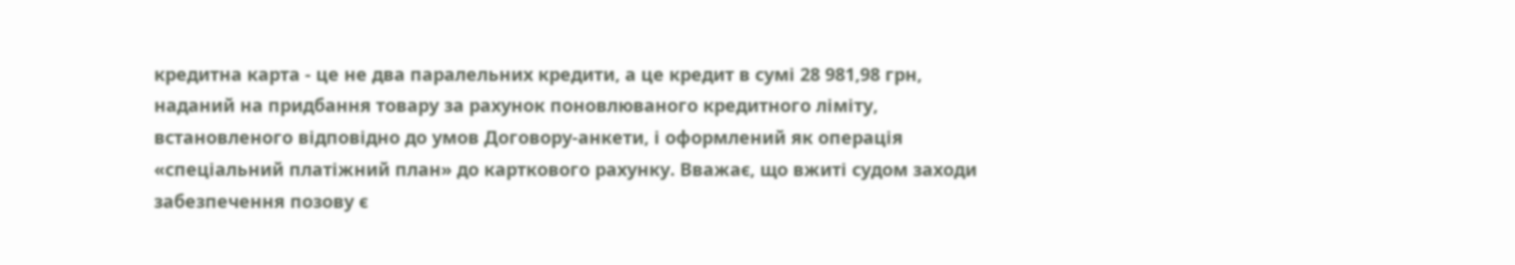кредитна карта - це не два паралельних кредити, а це кредит в сумі 28 981,98 грн, наданий на придбання товару за рахунок поновлюваного кредитного ліміту, встановленого відповідно до умов Договору-анкети, і оформлений як операція «спеціальний платіжний план» до карткового рахунку. Вважає, що вжиті судом заходи забезпечення позову є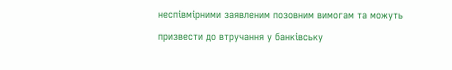неспівмірними заявленим позовним вимогам та можуть призвести до втручання у банківську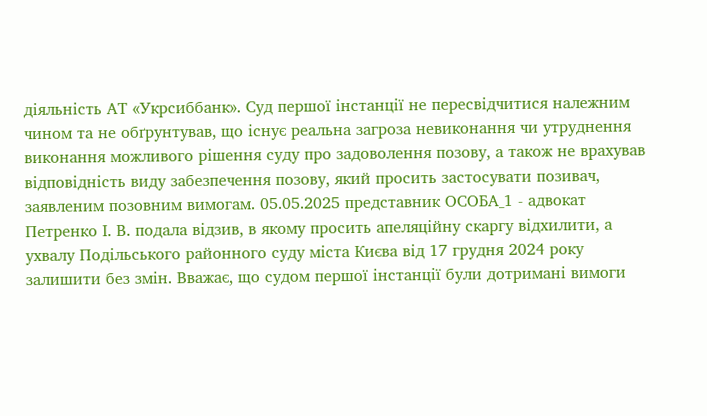діяльність АТ «Укрсиббанк». Суд першої інстанції не пересвідчитися належним чином та не обґрунтував, що існує реальна загроза невиконання чи утруднення виконання можливого рішення суду про задоволення позову, а також не врахував відповідність виду забезпечення позову, який просить застосувати позивач, заявленим позовним вимогам. 05.05.2025 представник ОСОБА_1 - адвокат Петренко І. В. подала відзив, в якому просить апеляційну скаргу відхилити, а ухвалу Подільського районного суду міста Києва від 17 грудня 2024 року залишити без змін. Вважає, що судом першої інстанції були дотримані вимоги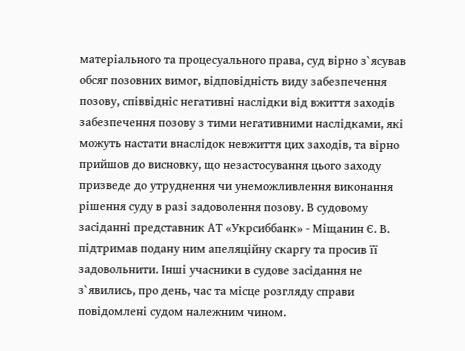матеріального та процесуального права, суд вірно з`ясував обсяг позовних вимог, відповідність виду забезпечення позову, співвідніс негативні наслідки від вжиття заходів забезпечення позову з тими негативними наслідками, які можуть настати внаслідок невжиття цих заходів, та вірно прийшов до висновку, що незастосування цього заходу призведе до утруднення чи унеможливлення виконання рішення суду в разі задоволення позову. В судовому засіданні представник АТ «Укрсиббанк» - Міщанин Є. В. підтримав подану ним апеляційну скаргу та просив її задовольнити. Інші учасники в судове засідання не з`явились, про день, час та місце розгляду справи повідомлені судом належним чином.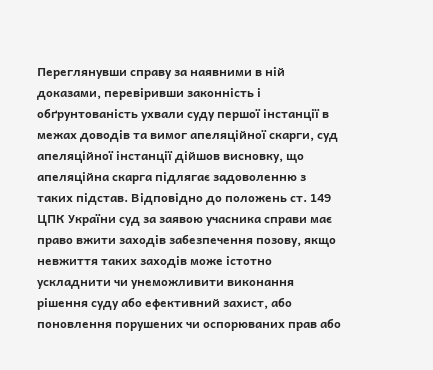Переглянувши справу за наявними в ній доказами, перевіривши законність і обґрунтованість ухвали суду першої інстанції в межах доводів та вимог апеляційної скарги, суд апеляційної інстанції дійшов висновку, що апеляційна скарга підлягає задоволенню з таких підстав. Відповідно до положень ст. 149 ЦПК України суд за заявою учасника справи має право вжити заходів забезпечення позову, якщо невжиття таких заходів може істотно ускладнити чи унеможливити виконання рішення суду або ефективний захист, або поновлення порушених чи оспорюваних прав або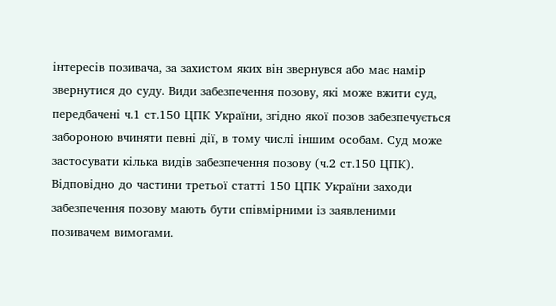інтересів позивача, за захистом яких він звернувся або має намір звернутися до суду. Види забезпечення позову, які може вжити суд, передбачені ч.1 ст.150 ЦПК України, згідно якої позов забезпечується забороною вчиняти певні дії, в тому числі іншим особам. Суд може застосувати кілька видів забезпечення позову (ч.2 ст.150 ЦПК). Відповідно до частини третьої статті 150 ЦПК України заходи забезпечення позову мають бути співмірними із заявленими позивачем вимогами.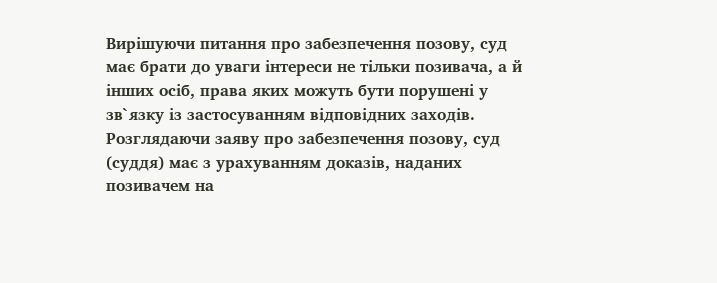Вирішуючи питання про забезпечення позову, суд має брати до уваги інтереси не тільки позивача, а й інших осіб, права яких можуть бути порушені у зв`язку із застосуванням відповідних заходів. Розглядаючи заяву про забезпечення позову, суд (суддя) має з урахуванням доказів, наданих позивачем на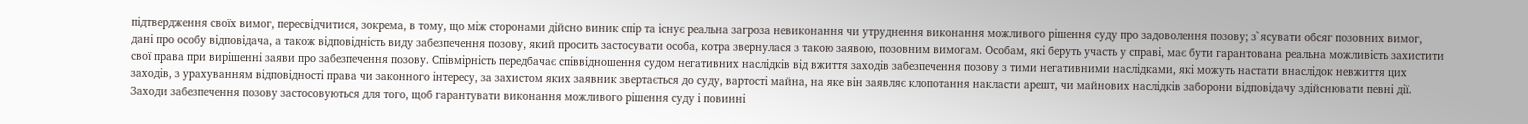підтвердження своїх вимог, пересвідчитися, зокрема, в тому, що між сторонами дійсно виник спір та існує реальна загроза невиконання чи утруднення виконання можливого рішення суду про задоволення позову; з`ясувати обсяг позовних вимог, дані про особу відповідача, а також відповідність виду забезпечення позову, який просить застосувати особа, котра звернулася з такою заявою, позовним вимогам. Особам, які беруть участь у справі, має бути гарантована реальна можливість захистити свої права при вирішенні заяви про забезпечення позову. Співмірність передбачає співвідношення судом негативних наслідків від вжиття заходів забезпечення позову з тими негативними наслідками, які можуть настати внаслідок невжиття цих заходів, з урахуванням відповідності права чи законного інтересу, за захистом яких заявник звертається до суду, вартості майна, на яке він заявляє клопотання накласти арешт, чи майнових наслідків заборони відповідачу здійснювати певні дії. Заходи забезпечення позову застосовуються для того, щоб гарантувати виконання можливого рішення суду і повинні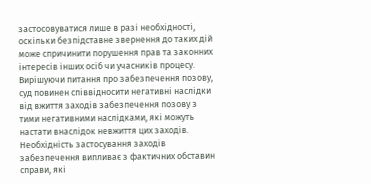застосовуватися лише в разі необхідності, оскільки безпідставне звернення до таких дій може спричинити порушення прав та законних інтересів інших осіб чи учасників процесу. Вирішуючи питання про забезпечення позову, суд повинен співвідносити негативні наслідки від вжиття заходів забезпечення позову з тими негативними наслідками, які можуть настати внаслідок невжиття цих заходів. Необхідність застосування заходів забезпечення випливає з фактичних обставин справи, які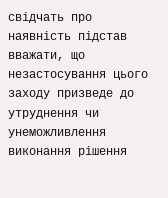свідчать про наявність підстав вважати, що незастосування цього заходу призведе до утруднення чи унеможливлення виконання рішення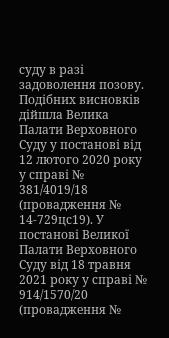суду в разі задоволення позову. Подібних висновків дійшла Велика Палати Верховного Суду у постанові від 12 лютого 2020 року у справі № 381/4019/18 (провадження № 14-729цс19). У постанові Великої Палати Верховного Суду від 18 травня 2021 року у справі № 914/1570/20 (провадження №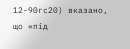12-90гс20) вказано, що «під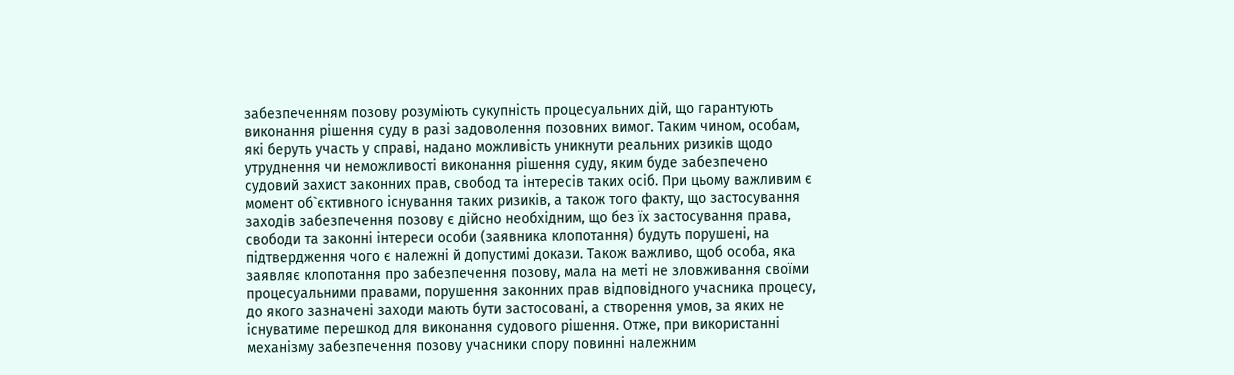забезпеченням позову розуміють сукупність процесуальних дій, що гарантують виконання рішення суду в разі задоволення позовних вимог. Таким чином, особам, які беруть участь у справі, надано можливість уникнути реальних ризиків щодо утруднення чи неможливості виконання рішення суду, яким буде забезпечено судовий захист законних прав, свобод та інтересів таких осіб. При цьому важливим є момент об`єктивного існування таких ризиків, а також того факту, що застосування заходів забезпечення позову є дійсно необхідним, що без їх застосування права, свободи та законні інтереси особи (заявника клопотання) будуть порушені, на підтвердження чого є належні й допустимі докази. Також важливо, щоб особа, яка заявляє клопотання про забезпечення позову, мала на меті не зловживання своїми процесуальними правами, порушення законних прав відповідного учасника процесу, до якого зазначені заходи мають бути застосовані, а створення умов, за яких не існуватиме перешкод для виконання судового рішення. Отже, при використанні механізму забезпечення позову учасники спору повинні належним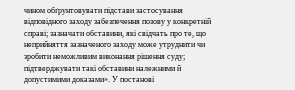чином обґрунтовувати підстави застосування відповідного заходу забезпечення позову у конкретній справі; зазначати обставини, які свідчать про те, що неприйняття зазначеного заходу може утруднити чи зробити неможливим виконання рішення суду; підтверджувати такі обставини належними й допустимими доказами». У постанові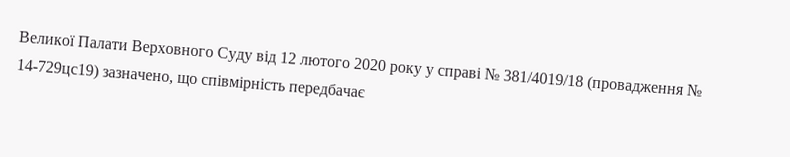Великої Палати Верховного Суду від 12 лютого 2020 року у справі № 381/4019/18 (провадження № 14-729цс19) зазначено, що співмірність передбачає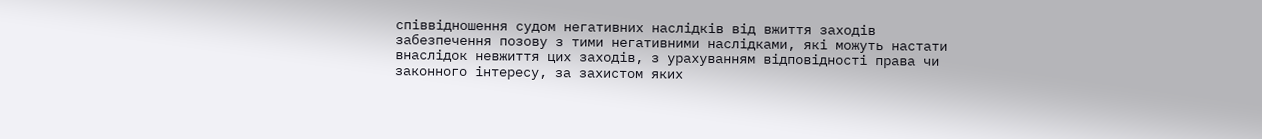співвідношення судом негативних наслідків від вжиття заходів забезпечення позову з тими негативними наслідками, які можуть настати внаслідок невжиття цих заходів, з урахуванням відповідності права чи законного інтересу, за захистом яких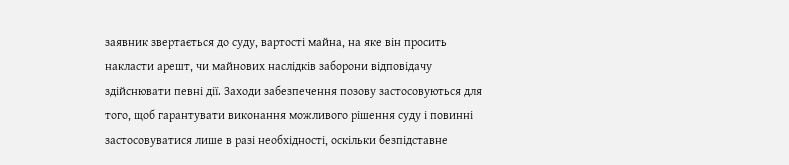заявник звертається до суду, вартості майна, на яке він просить накласти арешт, чи майнових наслідків заборони відповідачу здійснювати певні дії. Заходи забезпечення позову застосовуються для того, щоб гарантувати виконання можливого рішення суду і повинні застосовуватися лише в разі необхідності, оскільки безпідставне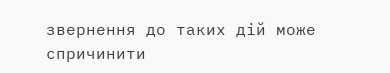звернення до таких дій може спричинити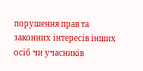порушення прав та законних інтересів інших осіб чи учасників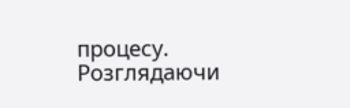процесу. Розглядаючи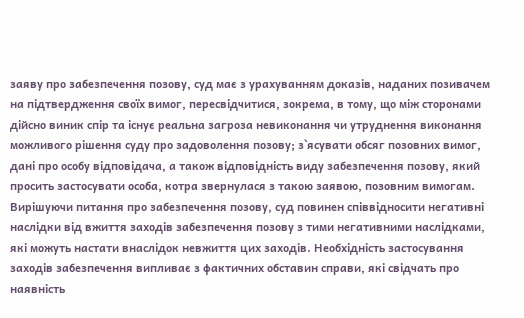заяву про забезпечення позову, суд має з урахуванням доказів, наданих позивачем на підтвердження своїх вимог, пересвідчитися, зокрема, в тому, що між сторонами дійсно виник спір та існує реальна загроза невиконання чи утруднення виконання можливого рішення суду про задоволення позову; з`ясувати обсяг позовних вимог, дані про особу відповідача, а також відповідність виду забезпечення позову, який просить застосувати особа, котра звернулася з такою заявою, позовним вимогам. Вирішуючи питання про забезпечення позову, суд повинен співвідносити негативні наслідки від вжиття заходів забезпечення позову з тими негативними наслідками, які можуть настати внаслідок невжиття цих заходів. Необхідність застосування заходів забезпечення випливає з фактичних обставин справи, які свідчать про наявність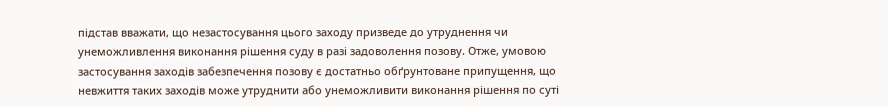підстав вважати, що незастосування цього заходу призведе до утруднення чи унеможливлення виконання рішення суду в разі задоволення позову. Отже, умовою застосування заходів забезпечення позову є достатньо обґрунтоване припущення, що невжиття таких заходів може утруднити або унеможливити виконання рішення по суті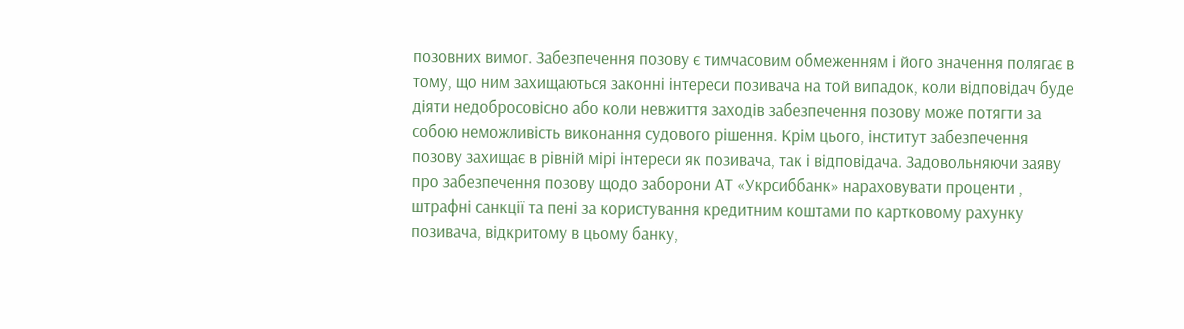позовних вимог. Забезпечення позову є тимчасовим обмеженням і його значення полягає в тому, що ним захищаються законні інтереси позивача на той випадок, коли відповідач буде діяти недобросовісно або коли невжиття заходів забезпечення позову може потягти за собою неможливість виконання судового рішення. Крім цього, інститут забезпечення позову захищає в рівній мірі інтереси як позивача, так і відповідача. Задовольняючи заяву про забезпечення позову щодо заборони АТ «Укрсиббанк» нараховувати проценти , штрафні санкції та пені за користування кредитним коштами по картковому рахунку позивача, відкритому в цьому банку,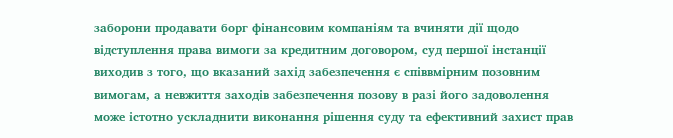заборони продавати борг фінансовим компаніям та вчиняти дії щодо відступлення права вимоги за кредитним договором, суд першої інстанції виходив з того, що вказаний захід забезпечення є співвмірним позовним вимогам, а невжиття заходів забезпечення позову в разі його задоволення може істотно ускладнити виконання рішення суду та ефективний захист прав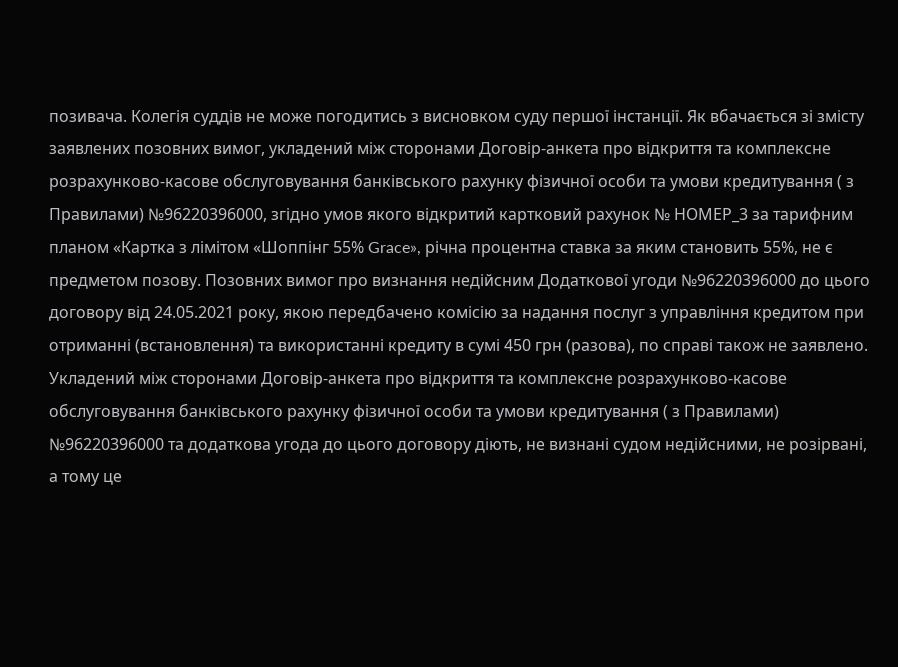позивача. Колегія суддів не може погодитись з висновком суду першої інстанції. Як вбачається зі змісту заявлених позовних вимог, укладений між сторонами Договір-анкета про відкриття та комплексне розрахунково-касове обслуговування банківського рахунку фізичної особи та умови кредитування ( з Правилами) №96220396000, згідно умов якого відкритий картковий рахунок № НОМЕР_3 за тарифним планом «Картка з лімітом «Шоппінг 55% Grace», річна процентна ставка за яким становить 55%, не є предметом позову. Позовних вимог про визнання недійсним Додаткової угоди №96220396000 до цього договору від 24.05.2021 року, якою передбачено комісію за надання послуг з управління кредитом при отриманні (встановлення) та використанні кредиту в сумі 450 грн (разова), по справі також не заявлено. Укладений між сторонами Договір-анкета про відкриття та комплексне розрахунково-касове обслуговування банківського рахунку фізичної особи та умови кредитування ( з Правилами) №96220396000 та додаткова угода до цього договору діють, не визнані судом недійсними, не розірвані, а тому це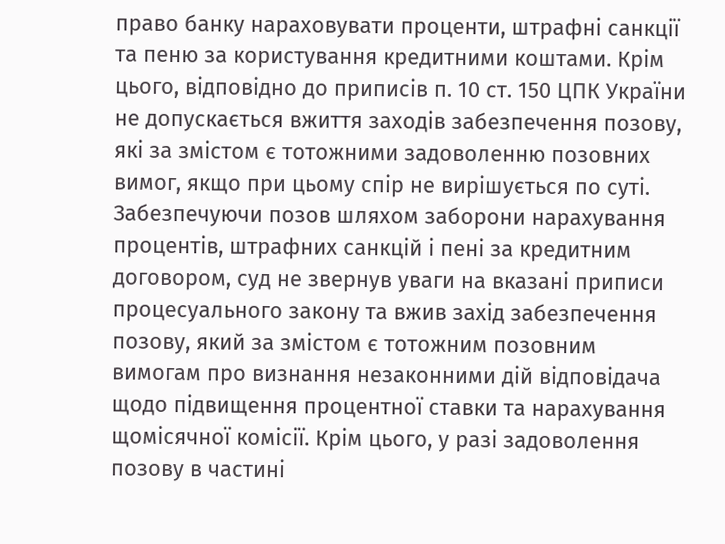право банку нараховувати проценти, штрафні санкції та пеню за користування кредитними коштами. Крім цього, відповідно до приписів п. 10 ст. 150 ЦПК України не допускається вжиття заходів забезпечення позову, які за змістом є тотожними задоволенню позовних вимог, якщо при цьому спір не вирішується по суті. Забезпечуючи позов шляхом заборони нарахування процентів, штрафних санкцій і пені за кредитним договором, суд не звернув уваги на вказані приписи процесуального закону та вжив захід забезпечення позову, який за змістом є тотожним позовним вимогам про визнання незаконними дій відповідача щодо підвищення процентної ставки та нарахування щомісячної комісії. Крім цього, у разі задоволення позову в частині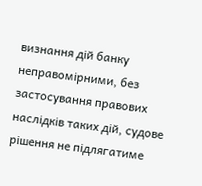визнання дій банку неправомірними, без застосування правових наслідків таких дій, судове рішення не підлягатиме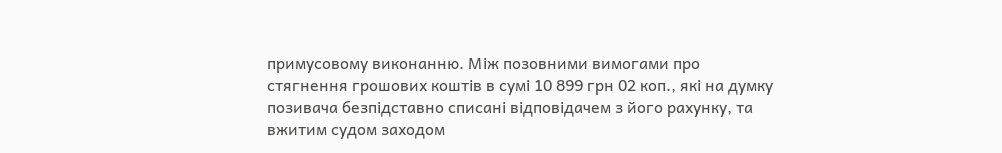примусовому виконанню. Між позовними вимогами про стягнення грошових коштів в сумі 10 899 грн 02 коп., які на думку позивача безпідставно списані відповідачем з його рахунку, та вжитим судом заходом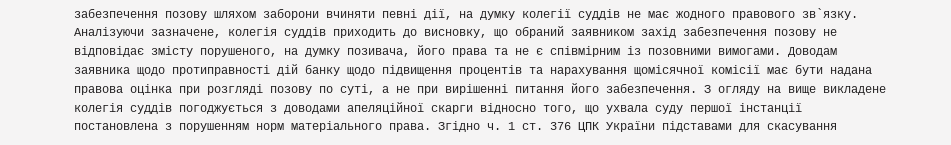забезпечення позову шляхом заборони вчиняти певні дії, на думку колегії суддів не має жодного правового зв`язку. Аналізуючи зазначене, колегія суддів приходить до висновку, що обраний заявником захід забезпечення позову не відповідає змісту порушеного, на думку позивача, його права та не є співмірним із позовними вимогами. Доводам заявника щодо протиправності дій банку щодо підвищення процентів та нарахування щомісячної комісії має бути надана правова оцінка при розгляді позову по суті, а не при вирішенні питання його забезпечення. З огляду на вище викладене колегія суддів погоджується з доводами апеляційної скарги відносно того, що ухвала суду першої інстанції постановлена з порушенням норм матеріального права. Згідно ч. 1 ст. 376 ЦПК України підставами для скасування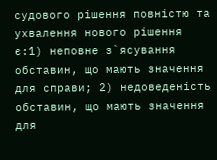судового рішення повністю та ухвалення нового рішення є:1) неповне з`ясування обставин, що мають значення для справи; 2) недоведеність обставин, що мають значення для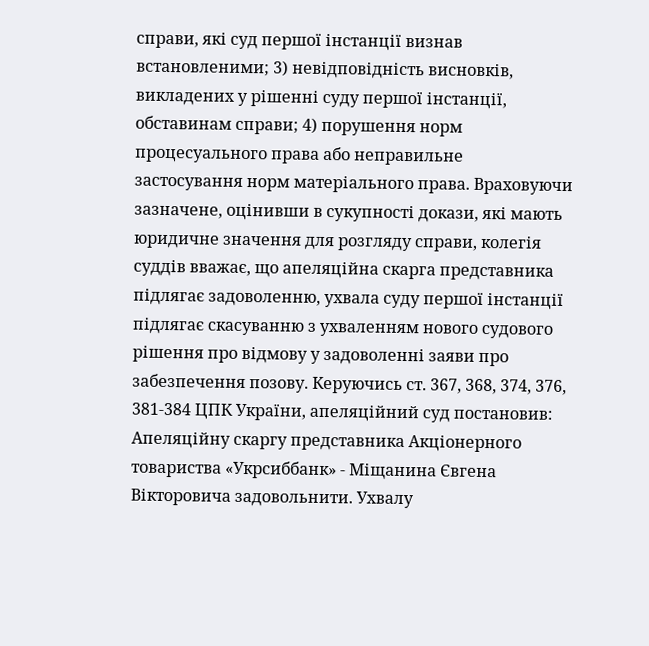справи, які суд першої інстанції визнав встановленими; 3) невідповідність висновків, викладених у рішенні суду першої інстанції, обставинам справи; 4) порушення норм процесуального права або неправильне застосування норм матеріального права. Враховуючи зазначене, оцінивши в сукупності докази, які мають юридичне значення для розгляду справи, колегія суддів вважає, що апеляційна скарга представника підлягає задоволенню, ухвала суду першої інстанції підлягає скасуванню з ухваленням нового судового рішення про відмову у задоволенні заяви про забезпечення позову. Керуючись ст. 367, 368, 374, 376, 381-384 ЦПК України, апеляційний суд постановив: Апеляційну скаргу представника Акціонерного товариства «Укрсиббанк» - Міщанина Євгена Вікторовича задовольнити. Ухвалу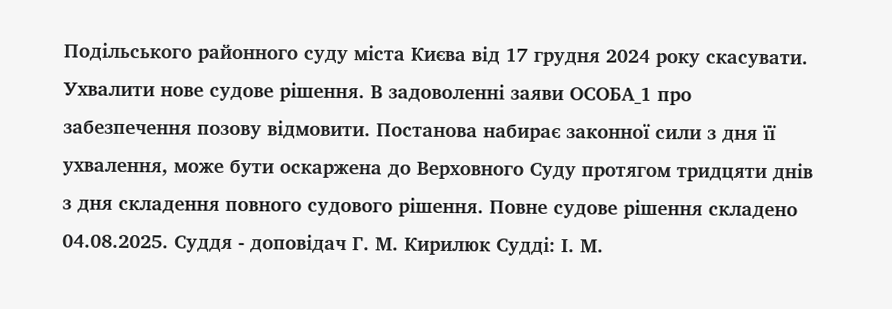Подільського районного суду міста Києва від 17 грудня 2024 року скасувати. Ухвалити нове судове рішення. В задоволенні заяви ОСОБА_1 про забезпечення позову відмовити. Постанова набирає законної сили з дня її ухвалення, може бути оскаржена до Верховного Суду протягом тридцяти днів з дня складення повного судового рішення. Повне судове рішення складено 04.08.2025. Суддя - доповідач Г. М. Кирилюк Судді: І. М.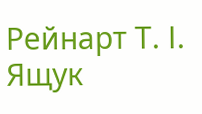Рейнарт Т. І. Ящук